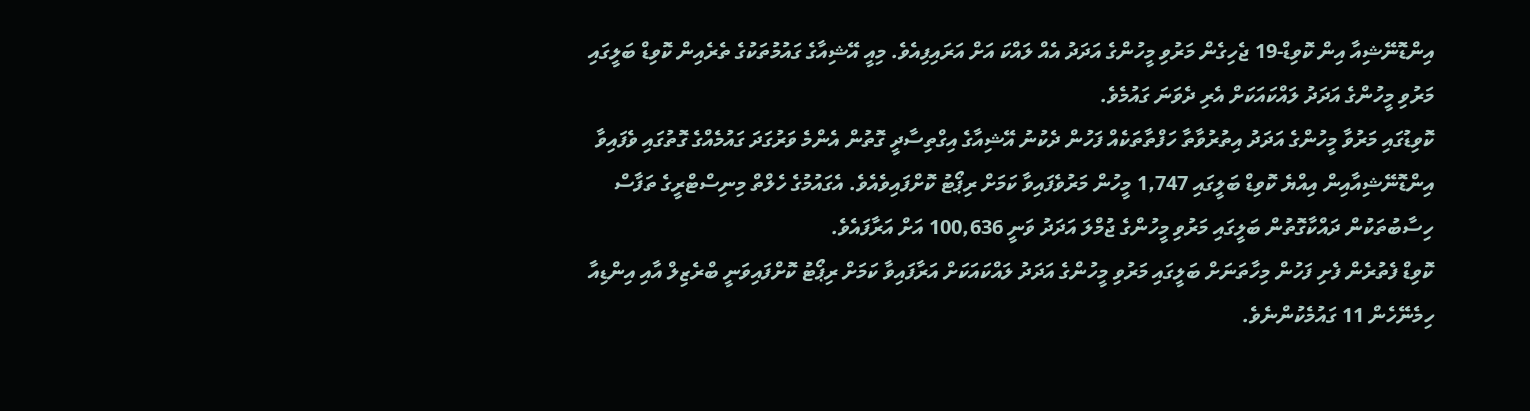އިންޑޮނޭޝިއާ އިން ކޮވިޑް-19 ޖެހިގެން މަރުވި މީހުންގެ އަދަދު އެއް ލައްކަ އަށް އަރައިފިއެވެ. މިއީ އޭޝިއާގެ ގައުމުތަކުގެ ތެރެއިން ކޮވިޑް ބަލީގައި މަރުވި މީހުންގެ އަދަދު ލައްކައަކަށް އެރި ދެވަނަ ގައުމެވެ.
ކޮވިޑުގައި މަރުވާ މީހުންގެ އަދަދު އިތުރުވާތާ ހަފްތާތަކެއް ފަހުން ދެކުނު އޭޝިއާގެ އިގްތިސާދީ ގޮތުން އެންމެ ވަރުގަދަ ގައުމެއްގެ ގޮތުގައި ވެފައިވާ އިންޑޮނޭޝިއާއިން އިއްޔެ ކޮވިޑް ބަލީގައި 1,747 މީހުން މަރުވެފައިވާ ކަމަށް ރިޕޯޓު ކޮށްފައިވެއެވެ. އެގައުމުގެ ހެލްތް މިނިސްޓްރީގެ ތަފާސް ހިސާބުތަކުން ދައްކާގޮތުން ބަލީގައި މަރުވި މީހުންގެ ޖުމްލަ އަދަދު ވަނީ 100,636 އަށް އަރާފައެވެ.
ކޮވިޑް ފެތުރެން ފެށި ފަހުން މިހާތަނަށް ބަލީގައި މަރުވި މީހުންގެ އަދަދު ލައްކައަކަށް އަރާފައިވާ ކަމަށް ރިޕޯޓު ކޮށްފައިވަނީ ބްރެޒިލް އާއި އިންޑިއާ ހިމެނޭހެން 11 ގައުމެކުންނެވެ.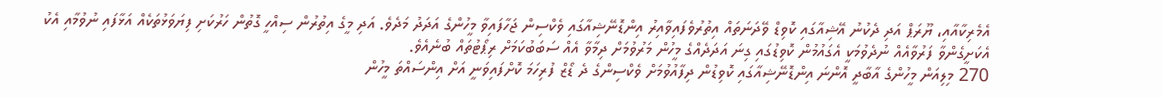އެމެރިކާއާއި، ޔޫރަޕް އަދި ދެކުނު އޭޝިއާގައި ކޮވިޑް ވޭދަނަތައް އިތުރުވެފައިވާއިރު އިންޑޮނޭޝިއާގައި ވެކްސިން ޖަހާފައިވާ މީހުންގެ އަދަދު މަދެވެ. އަދި މީގެ އިތުރުން ސިއްހީ ގޮތުން ހަރުކަށި ފިޔަވަޅުތަކެއް އަޅާފައި ނުވުމާއި އެކު އެކަށީގެންވާ ފަރުވާއެއް ނުދެވުމަކީ އެގައުމުން ކޮވިޑުގައި ގިނަ އަދަދެއްގެ މީހުން މަރުވުމަށް ދިމާވާ އެއް ސަބަބުކަމަށް ރިޕޯޓުތައް ބުނެއެވެ.
270 މިލިއަން މީހުންގެ އާބާދީ އޮންނަ އިންޑޮނޭޝިއާގައި ކޮވިޑުން ދިފާއުވުމަށް ވެކްސިންގެ ދެ ޑޯޒް ފުރިހަމަ ކޮށްފައިވަނީ އަށް އިންސައްތަ މީހުން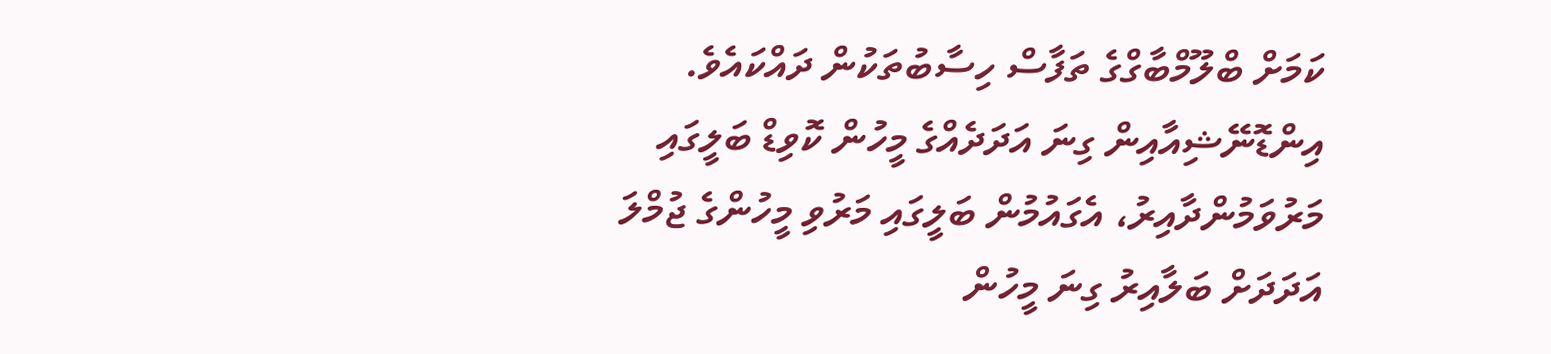ކަމަށް ބްލޫމްބާގްގެ ތަފާސް ހިސާބުތަކުން ދައްކައެވެ.
އިންޑޮނޭޝިއާއިން ގިނަ އަދަދެއްގެ މީހުން ކޮވިޑް ބަލީގައި މަރުވަމުންދާއިރު، އެގައުމުން ބަލީގައި މަރުވި މީހުންގެ ޖުމްލަ އަދަދަށް ބަލާއިރު ގިނަ މީހުން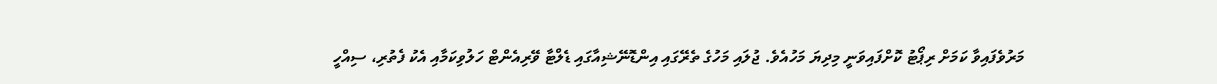މަރުވެފައިވާ ކަމަށް ރިޕޯޓު ކޮށްފައިވަނީ މިދިޔަ މަހުއެވެ. ޖުލައި މަހުގެ ތެރޭގައި އިންޑޮނޭޝިއާގައި ޑެލްޓާ ވޭރިއެންޓް ހަލުވިކަމާއި އެކު ފެތުރި، ސިއްހީ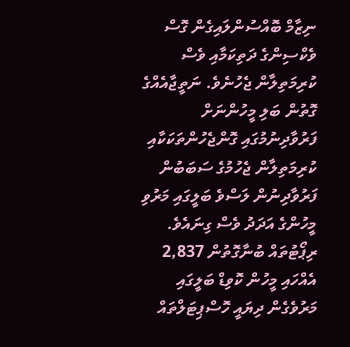ނިޒާމް ބޮއްސުންލައިގެން ގޮސް ވެކްސިންގެ ދަތިކަމާއި ވެސް ކުރިމަތިލާން ޖެހުނެވެ. ނަތީޖާއެއްގެ ގޮތުން ބަލި މީހުންނަށް ފަރުވާދިނުމުގައި ގޮންޖެހުންތަކަކާއި ކުރިމަތިލާން ޖެހުމުގެ ސަބަބުން ފަރުވާދިނުން ލަސްވެ ބަލީގައި މަރުވި މީހުންގެ އަދަދު ވެސް ގިނައެވެ.
ރިޕޯޓުތައް ބުނާގޮތުން 2,837 އެއްހައި މީހުން ކޮވިޑް ބަލީގައި މަރުވެގެން ދިޔައީ ހޮސްޕިޓަލްތައް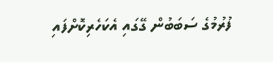ފުރުމުގެ ސަބަބުން ގޭގައި އެކަހެރިކޮށްފައި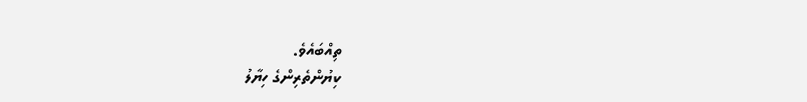ތިއްބައެވެ.
ކިޔުންތެރިންގެ ހިޔާލު